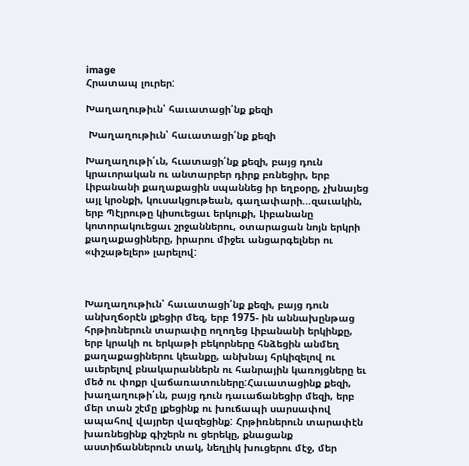image
Հրատապ լուրեր:

Խաղաղութիւն՝ հաւատացի՛նք քեզի

 Խաղաղութիւն՝ հաւատացի՛նք քեզի

Խաղաղութի՛ւն, հւատացի՛նք քեզի, բայց դուն կրաւորական ու անտարբեր դիրք բռնեցիր, երբ Լիբանանի քաղաքացին սպաննեց իր եղբօրը, չխնայեց այլ կրօնքի, կուսակցութեան, գաղափարի...զաւակին, երբ Պէյրութը կիսուեցաւ երկուքի, Լիբանանը կոտորակուեցաւ շրջաններու, օտարացան նոյն երկրի քաղաքացիները, իրարու միջեւ անցարգելներ ու «փշաթելեր» լարելով:



Խաղաղութիւն՝ հաւատացի՛նք քեզի, բայց դուն անխղճօրէն լքեցիր մեզ, երբ 1975- ին աննախընթաց հրթիռներուն տարափը ողողեց Լիբանանի երկինքը, երբ կրակի ու երկաթի բեկորները հնձեցին անմեղ քաղաքացիներու կեանքը, անխնայ հրկիզելով ու աւերելով բնակարաններն ու հանրային կառոյցները եւ մեծ ու փոքր վաճառատուները:Հաւատացինք քեզի, խաղաղութի՛ւն, բայց դուն դաւաճանեցիր մեզի, երբ մեր տան շէմը լքեցինք ու խուճապի սարսափով ապահով վայրեր վազեցինք: Հրթիռներուն տարափէն խառնեցինք գիշերն ու ցերեկը, քնացանք աստիճաններուն տակ, նեղլիկ խուցերու մէջ, մեր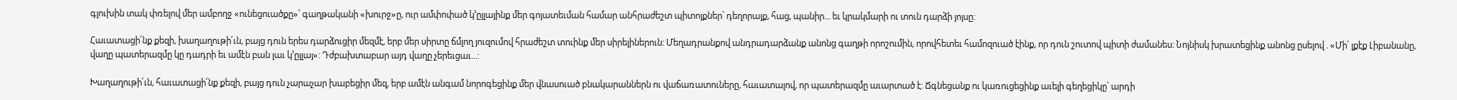գլուխին տակ փռելով մեր ամբողջ «ունեցուածքը»՝ գաղթականի «խուրջ»ը, ուր ամփոփած կ՚ըլլայինք մեր գոյատեւման համար անհրաժեշտ պիտոյքներ՝ դեղորայք, հաց, պանիր... եւ կրակմարի ու տուն դարձի յոյսը:

Հաւատացի՛նք քեզի, խաղաղութի՛ւն, բայց դուն երես դարձուցիր մեզմէ, երբ մեր սիրտը ճմլող յուզումով հրաժեշտ տուինք մեր սիրելիներուն: Մեղադրանքով անդրադարձանք անոնց գաղթի որոշումին, որովհետեւ համոզուած էինք, որ դուն շուտով պիտի ժամանես։ Նոյնիսկ խրատեցինք անոնց ըսելով . «Մի՛ լքէք Լիբանանը, վաղը պատերազմը կը դադրի եւ ամէն բան լաւ կ՚ըլլայ»: Դժբախտաբար այդ վաղը չերեւցաւ...:

Խաղաղութի՛ւն, հաւատացի՛նք քեզի, բայց դուն չարաչար խաբեցիր մեզ, երբ ամէն անգամ նորոգեցինք մեր վնասուած բնակարաններն ու վաճառատուները, հաւատալով, որ պատերազմը աւարտած է: Ճգնեցանք ու կառուցեցինք աւելի գեղեցիկը՝ արդի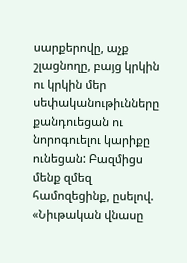սարքերովը, աչք շլացնողը, բայց կրկին ու կրկին մեր սեփականութիւնները քանդուեցան ու նորոգուելու կարիքը ունեցան: Բազմիցս մենք զմեզ համոզեցինք, ըսելով. «Նիւթական վնասը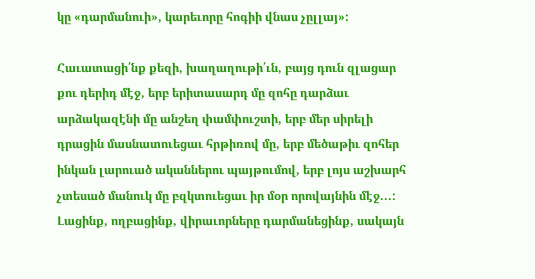կը «դարմանուի», կարեւորը հոգիի վնաս չըլլայ»:

Հաւատացի՛նք քեզի, խաղաղութի՛ւն, բայց դուն զլացար քու դերիդ մէջ, երբ երիտասարդ մը զոհը դարձաւ արձակազէնի մը անշեղ փամփուշտի, երբ մեր սիրելի դրացին մասնատուեցաւ հրթիռով մը, երբ մեծաթիւ զոհեր ինկան լարուած ականներու պայթումով, երբ լոյս աշխարհ չտեսած մանուկ մը բզկտուեցաւ իր մօր որովայնին մէջ...: Լացինք, ողբացինք, վիրաւորները դարմանեցինք, սակայն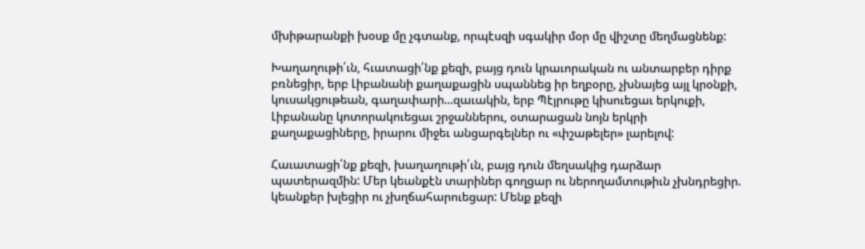մխիթարանքի խօսք մը չգտանք, որպէսզի սգակիր մօր մը վիշտը մեղմացնենք:

Խաղաղութի՛ւն, հւատացի՛նք քեզի, բայց դուն կրաւորական ու անտարբեր դիրք բռնեցիր, երբ Լիբանանի քաղաքացին սպաննեց իր եղբօրը, չխնայեց այլ կրօնքի, կուսակցութեան, գաղափարի...զաւակին, երբ Պէյրութը կիսուեցաւ երկուքի, Լիբանանը կոտորակուեցաւ շրջաններու, օտարացան նոյն երկրի քաղաքացիները, իրարու միջեւ անցարգելներ ու «փշաթելեր» լարելով:

Հաւատացի՛նք քեզի, խաղաղութի՛ւն, բայց դուն մեղսակից դարձար պատերազմին: Մեր կեանքէն տարիներ գողցար ու ներողամտութիւն չխնդրեցիր. կեանքեր խլեցիր ու չխղճահարուեցար: Մենք քեզի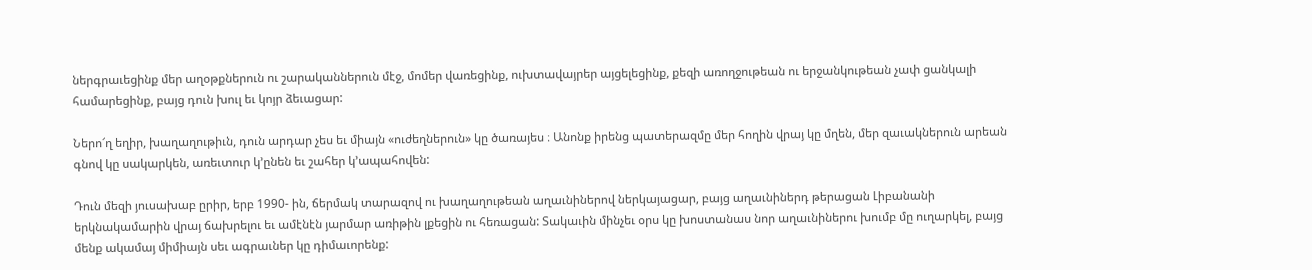ներգրաւեցինք մեր աղօթքներուն ու շարականներուն մէջ, մոմեր վառեցինք, ուխտավայրեր այցելեցինք, քեզի առողջութեան ու երջանկութեան չափ ցանկալի համարեցինք, բայց դուն խուլ եւ կոյր ձեւացար:

Ներո՜ղ եղիր, խաղաղութիւն, դուն արդար չես եւ միայն «ուժեղներուն» կը ծառայես ։ Անոնք իրենց պատերազմը մեր հողին վրայ կը մղեն, մեր զաւակներուն արեան գնով կը սակարկեն, առեւտուր կ՚ընեն եւ շահեր կ՚ապահովեն:

Դուն մեզի յուսախաբ ըրիր, երբ 1990- ին, ճերմակ տարազով ու խաղաղութեան աղաւնիներով ներկայացար, բայց աղաւնիներդ թերացան Լիբանանի երկնակամարին վրայ ճախրելու եւ ամէնէն յարմար առիթին լքեցին ու հեռացան: Տակաւին մինչեւ օրս կը խոստանաս նոր աղաւնիներու խումբ մը ուղարկել, բայց մենք ակամայ միմիայն սեւ ագրաւներ կը դիմաւորենք: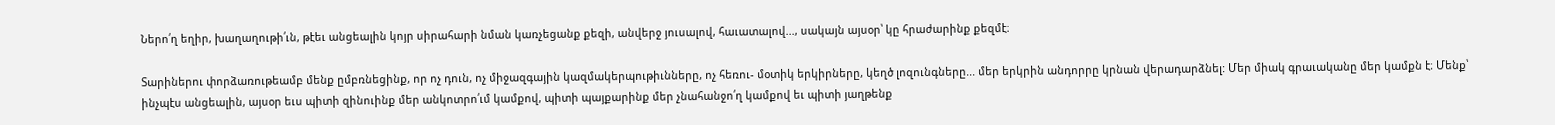Ներո՛ղ եղիր, խաղաղութի՛ւն, թէեւ անցեալին կոյր սիրահարի նման կառչեցանք քեզի, անվերջ յուսալով, հաւատալով..., սակայն այսօր՝ կը հրաժարինք քեզմէ։

Տարիներու փորձառութեամբ մենք ըմբռնեցինք, որ ոչ դուն, ոչ միջազգային կազմակերպութիւնները, ոչ հեռու- մօտիկ երկիրները, կեղծ լոզունգները... մեր երկրին անդորրը կրնան վերադարձնել: Մեր միակ գրաւականը մեր կամքն է։ Մենք՝ ինչպէս անցեալին, այսօր եւս պիտի զինուինք մեր անկոտրո՛ւմ կամքով, պիտի պայքարինք մեր չնահանջո՛ղ կամքով եւ պիտի յաղթենք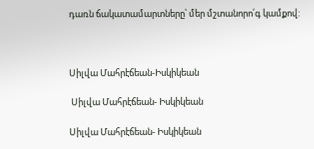դառն ճակատամարտները՝ մեր մշտանորո՛գ կամքով:



Սիլվա Մահրէճեան-Իսկիկեան

 Սիլվա Մահրէճեան- Իսկիկեան

Սիլվա Մահրէճեան- Իսկիկեան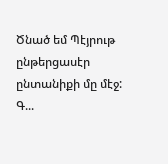Ծնած եմ Պէյրութ ընթերցասէր ընտանիքի մը մէջ: Գ...